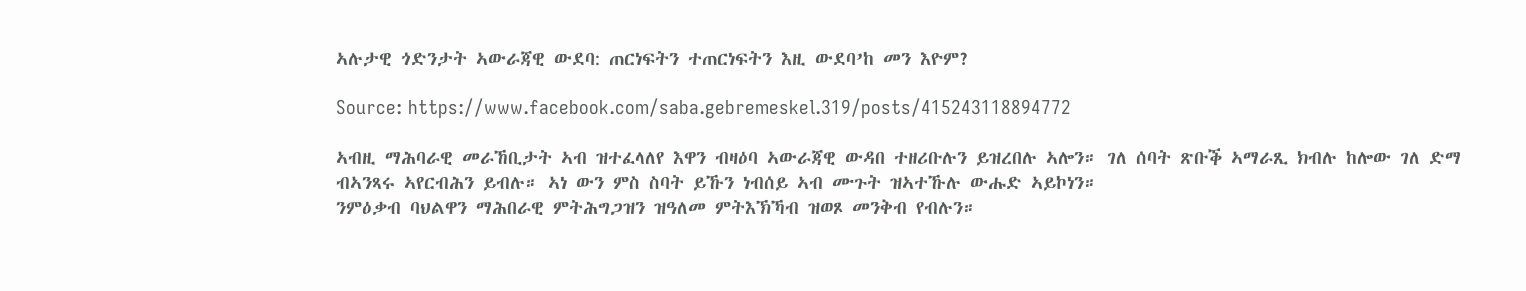ኣሉታዊ ጎድንታት ኣውራጃዊ ውደባ: ጠርነፍትን ተጠርነፍትን እዚ ውደባ’ከ መን እዮም?

Source: https://www.facebook.com/saba.gebremeskel.319/posts/415243118894772

ኣብዚ ማሕባራዊ መራኸቢታት ኣብ ዝተፈላለየ እዋን ብዛዕባ ኣውራጃዊ ውዳበ ተዘሪቡሉን ይዝረበሉ ኣሎን። ገለ ሰባት ጽቡቕ ኣማራጺ ክብሉ ከሎው ገለ ድማ ብኣንጻሩ ኣየርብሕን ይብሉ። ኣነ ውን ምስ ስባት ይኹን ነብሰይ ኣብ ሙጉት ዝኣተኹሉ ውሑድ ኣይኮነን።
ንምዕቃብ ባህልዋን ማሕበራዊ ምትሕግጋዝን ዝዓለመ ምትእኽኻብ ዝወጾ መንቅብ የብሉን።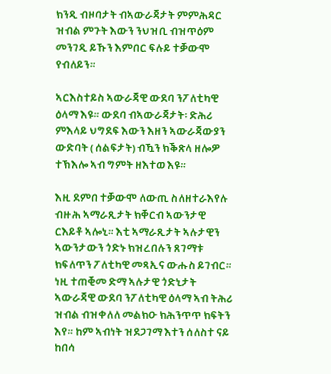ክንዲ ብዞባታት ብኣውራጃታት ምምሕዳር ዝብል ምጉት እውን ንህዝቢ ብዝጥዕም መንገዲ ይኹን እምበር ፍሉይ ተቓውሞ የብለይን።

ኣርእስተይስ ኣውራጃዊ ውደባ ንፖለቲካዊ ዕላማ እዩ። ውደባ ብኣውራጃታት፡ ድሕሪ ምእላይ ህግደፍ እውን እዘን ኣውራጃውያን ውድባት ( ሰልፍታት) ብዃን ክቕጽላ ዘሎዎ ተኽእሎ ኣብ ግምት ዘእተወ እዩ።

እዚ ደምበ ተቓውሞ ለውጢ ስለዘተራእየሉ ብዙሕ ኣማራጺታት ክቐርብ ኣውንታዊ ርእይቶ ኣሎኒ። እቲ ኣማራጺታት ኣሉታዊን ኣውንታውን ጎድኑ ክዝረበሉን ጸገማቱ ክፍለጥን ፖለቲካዊ መጻኢና ውሑስ ይገብር። ነዚ ተጠቒመ ድማ ኣሉታዊ ጎድኒታት ኣውራጃዊ ውደባ ንፖለቲካዊ ዕላማ ኣብ ትሕሪ ዝብል ብዝቀለለ መልክዑ ክሕንጥጥ ክፍትን እየ። ከም ኣብነት ዝደጋገማ እተን ሰለስተ ናይ ከበሳ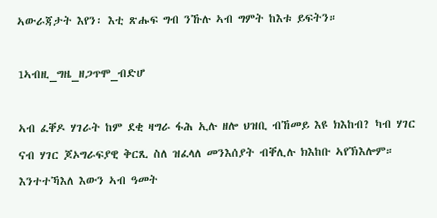ኣውራጃታት እየን፡ እቲ ጽሑፍ ግብ ንኹሉ ኣብ ግምት ከእቱ ይፍትን።

1ኣብዚ_ግዜ_ዘጋጥሞ_ብድሆ

ኣብ ፈቐዶ ሃገራት ከም ደቂ ዛግራ ፋሕ ኢሉ ዘሎ ህዝቢ ብኸመይ እዩ ክእከብ? ካብ ሃገር ናብ ሃገር ጆኦግራፍያዊ ቅርጺ ስለ ዝፈላለ መንእሰያት ብቐሊሉ ክእከቡ ኣየኽእሎም። እንተተኻእለ እውን ኣብ ዓመት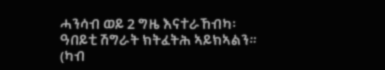ሓንሳብ ወይ 2 ግዜ እናተራኸብካ፡ ዓበይቲ ሽግራት ክትፈትሕ ኣይክኣልን። (ካብ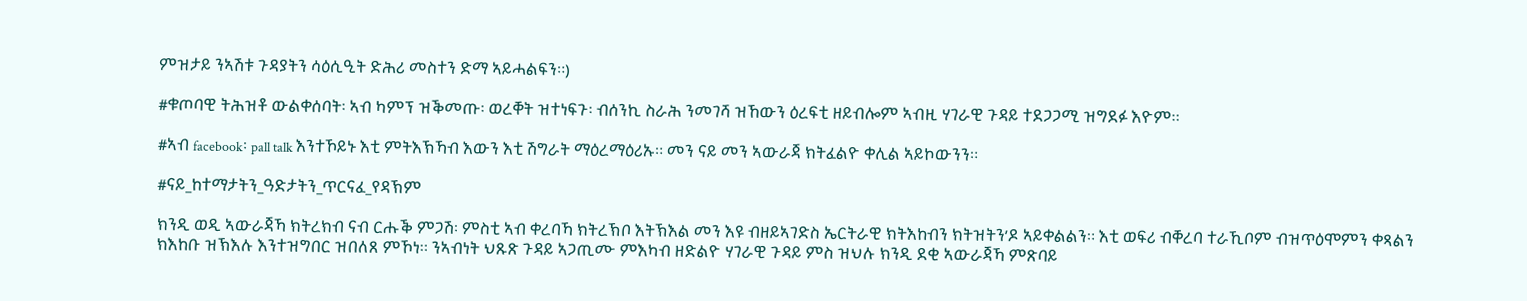ምዝታይ ንኣሽቱ ጉዳያትን ሳዕሲዒት ድሕሪ መስተን ድማ ኣይሓልፍን።)

#ቁጦባዊ ትሕዝቶ ውልቀሰባት፡ ኣብ ካምፕ ዝቕመጡ፡ ወረቐት ዝተነፍጉ፡ ብሰንኪ ስራሕ ንመገሻ ዝኸውን ዕረፍቲ ዘይብሎም ኣብዚ ሃገራዊ ጉዳይ ተደጋጋሚ ዝግደፉ እዮም።

#ኣብ facebook፡ pall talk እንተኾይኑ እቲ ምትእኽኻብ እውን እቲ ሽግራት ማዕረማዕሪኡ። መን ናይ መን ኣውራጃ ክትፈልዮ ቀሊል ኣይኮውንን።

#ናይ_ከተማታትን_ዓድታትን_ጥርናፈ_የዳኽም

ክንዲ ወዲ ኣውራጃኻ ክትረክብ ናብ ርሑቕ ምጋሽ፡ ምስቲ ኣብ ቀረባኻ ክትረኽቦ እትኽእል መን እዩ ብዘይኣገድስ ኤርትራዊ ክትእከብን ክትዝትን’ዶ ኣይቀልልን። እቲ ወፍሪ ብቐረባ ተራኺቦም ብዝጥዕሞምን ቀጻልን ክእከቡ ዝኽእሉ እንተዝግበር ዝበለጸ ምኾነ። ንኣብነት ህጹጽ ጉዳይ ኣጋጢሙ ምእካብ ዘድልዮ ሃገራዊ ጉዳይ ምስ ዝህሉ ክንዲ ደቂ ኣውራጃኻ ምጽባይ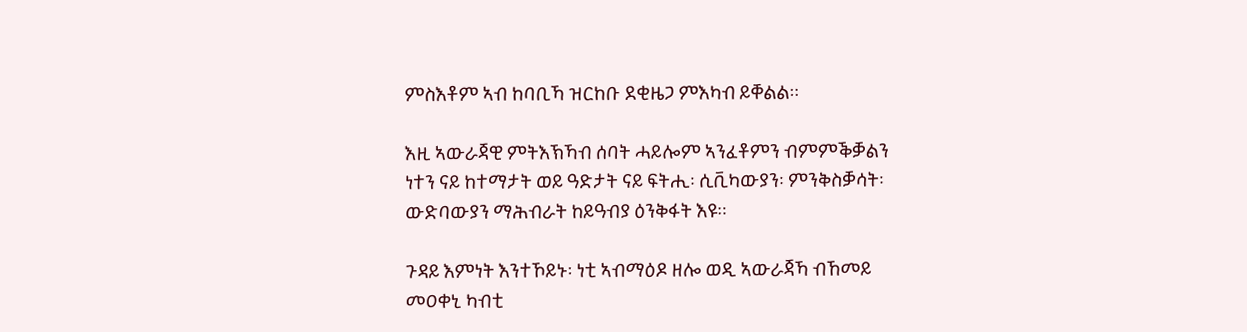ምስእቶም ኣብ ከባቢኻ ዝርከቡ ደቂዜጋ ምእካብ ይቐልል።

እዚ ኣውራጃዊ ምትእኽኻብ ሰባት ሓይሎም ኣንፈቶምን ብምምቕቓልን ነተን ናይ ከተማታት ወይ ዓድታት ናይ ፍትሒ፡ ሲቪካውያን፡ ምንቅስቓሳት፡ ውድባውያን ማሕብራት ከይዓብያ ዕንቅፋት እዩ።

ጉዳይ እምነት እንተኾይኑ፡ ነቲ ኣብማዕዶ ዘሎ ወዲ ኣውራጃኻ ብኸመይ መዐቀኒ ካብቲ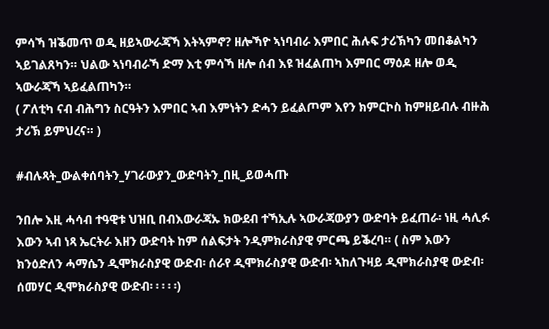ምሳኻ ዝቕመጥ ወዲ ዘይኣውራጃኻ እትኣምኖ? ዘሎኻዮ ኣነባብራ እምበር ሕሉፍ ታሪኽካን መበቆልካን ኣይገልጸካን። ህልው ኣነባብራኻ ድማ እቲ ምሳኻ ዘሎ ሰብ እዩ ዝፈልጠካ እምበር ማዕዶ ዘሎ ወዲ ኣውራጃኻ ኣይፈልጠካን።
( ፖለቲካ ናብ ብሕግን ስርዓትን እምበር ኣብ እምነትን ድሓን ይፈልጦም እየን ክምርኮስ ከምዘይብሉ ብዙሕ ታሪኽ ይምህረና። )

#ብሉጻት_ውልቀሰባትን_ሃገራውያን_ውድባትን_በዚ_ይወሓጡ

ንበሎ እዚ ሓሳብ ተዓዊቱ ህዝቢ በብእውራጃኡ ክውደብ ተኻኢሉ ኣውራጃውያን ውድባት ይፈጠራ፡ ነዚ ሓሊፉ እውን ኣብ ነጻ ኤርትራ እዘን ውድባት ከም ሰልፍታት ንዲምክራስያዊ ምርጫ ይቕረባ። ( ስም እውን ክንዕድለን ሓማሴን ዲሞክራስያዊ ውድብ፡ ሰራየ ዲሞክራስያዊ ውድብ፡ ኣከለጉዛይ ዲሞክራስያዊ ውድብ፡ ሰመሃር ዲሞክራስያዊ ውድብ፡ ፡ ፡ ፡ ፡)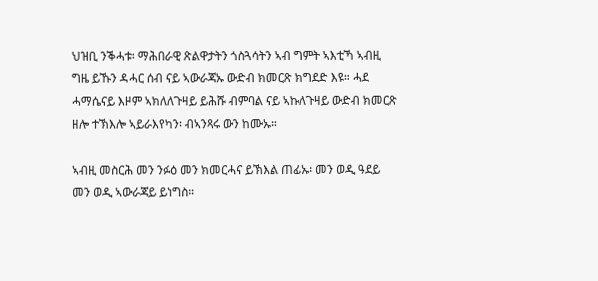ህዝቢ ንቕሓቱ፡ ማሕበራዊ ጽልዋታትን ጎስጓሳትን ኣብ ግምት ኣእቲኻ ኣብዚ ግዜ ይኹን ዳሓር ሰብ ናይ ኣውራጃኡ ውድብ ክመርጽ ክግደድ እዩ። ሓደ ሓማሴናይ እዞም ኣክለለጉዛይ ይሕሹ ብምባል ናይ ኣኩለጉዛይ ውድብ ክመርጽ ዘሎ ተኽእሎ ኣይራእየካን፡ ብኣንጻሩ ውን ከሙኡ።

ኣብዚ መስርሕ መን ንፉዕ መን ክመርሓና ይኽእል ጠፊኡ፡ መን ወዲ ዓደይ መን ወዲ ኣውራጃይ ይነግስ።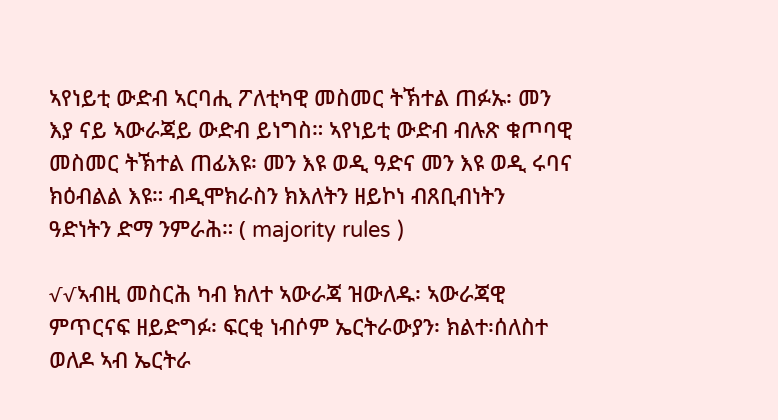ኣየነይቲ ውድብ ኣርባሒ ፖለቲካዊ መስመር ትኽተል ጠፉኡ፡ መን እያ ናይ ኣውራጃይ ውድብ ይነግስ። ኣየነይቲ ውድብ ብሉጽ ቁጦባዊ መስመር ትኽተል ጠፊእዩ፡ መን እዩ ወዲ ዓድና መን እዩ ወዲ ሩባና ክዕብልል እዩ። ብዲሞክራስን ክእለትን ዘይኮነ ብጸቢብነትን ዓድነትን ድማ ንምራሕ። ( majority rules )

√√ኣብዚ መስርሕ ካብ ክለተ ኣውራጃ ዝውለዱ፡ ኣውራጃዊ ምጥርናፍ ዘይድግፉ፡ ፍርቂ ነብሶም ኤርትራውያን፡ ክልተ፡ሰለስተ ወለዶ ኣብ ኤርትራ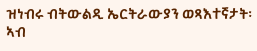ዝነብሩ ብትውልዲ ኤርትራውያን ወጻእተኛታት፡ ኣብ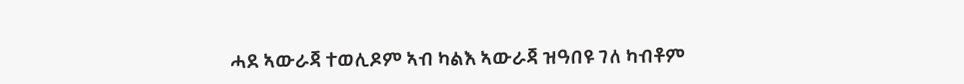ሓደ ኣውራጃ ተወሊዶም ኣብ ካልእ ኣውራጃ ዝዓበዩ ገለ ካብቶም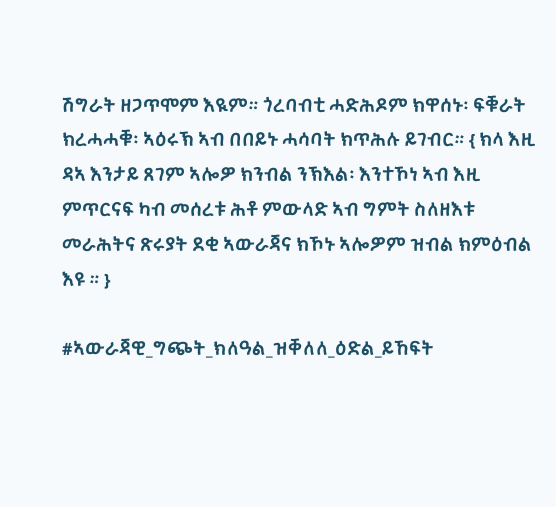ሽግራት ዘጋጥሞም እዪም። ጎረባብቲ ሓድሕዶም ክዋሰኑ፡ ፍቑራት ክረሓሓቑ፡ ኣዕሩኽ ኣብ በበይኑ ሓሳባት ክጥሕሉ ይገብር። { ክላ እዚ ዳኣ እንታይ ጸገም ኣሎዎ ክንብል ንኽእል፡ እንተኾነ ኣብ እዚ ምጥርናፍ ካብ መሰረቱ ሕቶ ምውላድ ኣብ ግምት ስለዘእቱ መራሕትና ጽሩያት ደቂ ኣውራጃና ክኾኑ ኣሎዎም ዝብል ክምዕብል እዩ ። }

#ኣውራጃዊ_ግጭት_ክለዓል_ዝቐለለ_ዕድል_ይኸፍት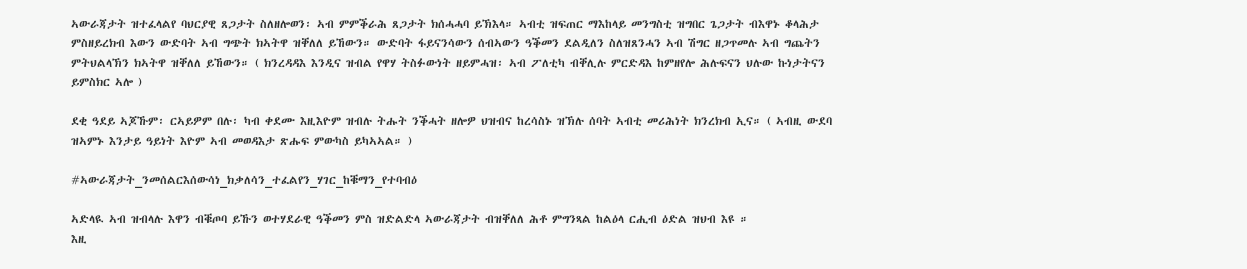ኣውራጃታት ዝተፈላልየ ባህርያዊ ጸጋታት ስለዘሎወን፡ ኣብ ምምቕራሕ ጸጋታት ክሰሓሓባ ይኽእላ። ኣብቲ ዝፍጠር ማእከላይ መንግስቲ ዝግበር ጌጋታት ብእዋኑ ቆላሕታ ምስዘይረክብ እውን ውድባት ኣብ ግጭት ክኣትዋ ዝቐለለ ይኸውን። ውድባት ፋይናንሳውን ሰብኣውን ዓቕመን ደልዲለን ስለዝጸንሓን ኣብ ሽግር ዘጋጥመሉ ኣብ ግጨትን ምትህልላኽን ክኣትዋ ዝቐለለ ይኸውን። ( ክንረዳዳእ እንዲና ዝብል የዋሃ ትስፉውነት ዘይምሓዝ፡ ኣብ ፖለቲካ ብቐሊሉ ምርድዳእ ከምዘየሎ ሕሉፍናን ህሉው ኩነታትናን ይምስክር ኣሎ )

ደቂ ዓደይ ኣጆኹም፡ ርኣይዎም በሉ፡ ካብ ቀደሙ እዚእዮም ዝብሉ ትሑት ንቕሓት ዘሎዎ ህዝብና ከረሳስኑ ዝኽሉ ሰባት ኣብቲ መሪሕነት ክንረክብ ኢና። ( ኣብዚ ውደባ ዝኣምኑ እንታይ ዓይነት እዮም ኣብ መወዳእታ ጽሑፍ ምውካስ ይካኣኣል። )

#ኣውራጃታት_ንመሰልርእሰውሳነ_ክቃለሳን_ተፈልየን_ሃገር_ከቑማን_የተባብዕ

ኣድላዪ ኣብ ዝብላሉ እዋን ብቑጦባ ይኹን ወተሃደራዊ ዓቕመን ምስ ዝድልድላ ኣውራጃታት ብዝቐለለ ሕቶ ምግንጻል ከልዕላ ርሒብ ዕድል ዝህብ እዩ ።
እዚ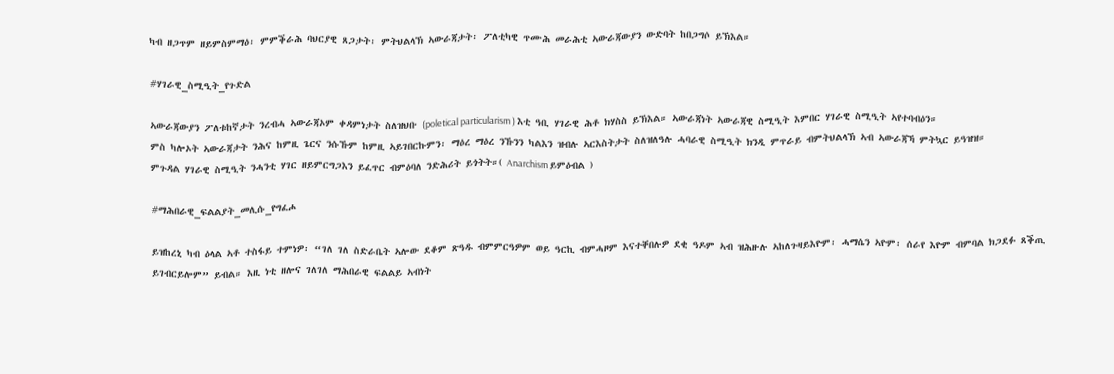ካብ ዘጋጥም ዘይምስምማዕ፡ ምምቕራሕ ባህርያዊ ጸጋታት፡ ምትህልላኽ ኣውራጃታት፡ ፖለቲካዊ ጥሙሕ መራሕቲ ኣውራጃውያን ውድባት ከበጋግሶ ይኽእል።

#ሃገራዊ_ስሚዒት_የጉድል

ኣውራጃውያን ፖለቱከኛታት ንረብሓ ኣውራጃኦም ቀዳምነታት ስለዝህቡ (poletical particularism ) እቲ ዓቢ ሃገራዊ ሕቶ ክሃስስ ይኽእል። ኣውራጃነት ኣውራጃዊ ስሚዒት እምበር ሃገራዊ ስሚዒት ኣየተባብዕን።
ምስ ካሎኦት ኣውራጃታት ንሕና ከምዚ ጌርና ንሱኹም ከምዚ ኣይገበርኩምን፡ ማዕረ ማዕረ ንኹንን ካልእን ዝብሉ ኣርእስትታት ስለዝለዓሉ ሓባራዊ ስሚዒት ክንዲ ምጥራይ ብምትህልላኽ ኣብ ኣውራጃኻ ምትኳር ይዓዝዝ።
ምጉዳል ሃገራዊ ስሚዒት ንሓንቲ ሃገር ዘይምርግጋእን ይፈጥር ብምዕባለ ንድሕሪት ይጎትት።( Anarchism ይምዕብል )

#ማሕበራዊ_ፍልልያት_መሊሱ_የግፈሖ

ይዝከረኒ ካብ ዕላል ኣቶ ተስፋይ ተምነዎ፡ “ገለ ገለ ስድራቤት ኣሎው ደቆም ጽዓዱ ብምምርዓዎም ወይ ዓርኪ ብምሓዞም እናተቐበሉዎ ደቂ ዓዶም ኣብ ዝሕዙሉ ኣከለጉዛይእዮም፡ ሓማሴን ኣዮም፡ ሰራየ እዮም ብምባል ክጋደፉ ጸቕጢ ይገብርይሎም” ይብል። እዚ ነቲ ዘሎና ገለገለ ማሕበራዊ ፍልልይ ኣብነት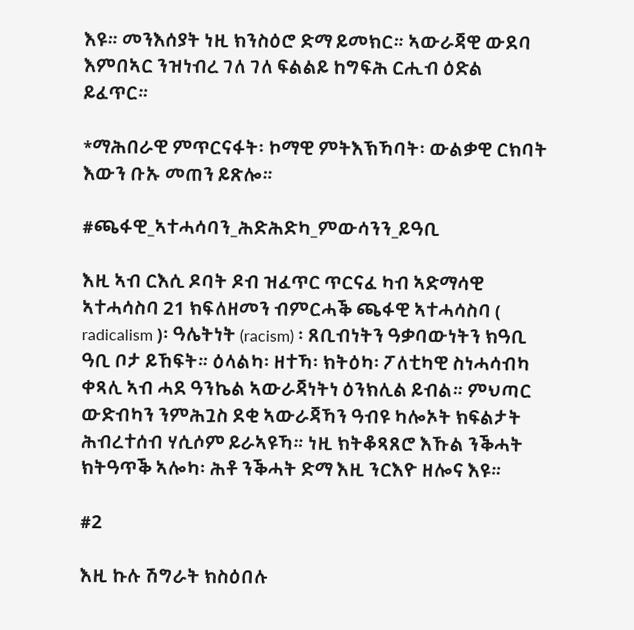እዩ። መንእሰያት ነዚ ክንስዕሮ ድማ ይመክር። ኣውራጃዊ ውደባ እምበኣር ንዝነብረ ገለ ገለ ፍልልይ ከግፍሕ ርሒብ ዕድል ይፈጥር።

*ማሕበራዊ ምጥርናፋት፡ ኮማዊ ምትእኽኻባት፡ ውልቃዊ ርክባት እውን ቡኡ መጠን ይጽሎ።

#ጫፋዊ_ኣተሓሳባን_ሕድሕድካ_ምውሳንን_ይዓቢ

እዚ ኣብ ርእሲ ዶባት ዶብ ዝፈጥር ጥርናፈ ካብ ኣድማሳዊ ኣተሓሳስባ 21 ክፍለዘመን ብምርሓቕ ጫፋዊ ኣተሓሳስባ ( radicalism )፡ ዓሌትነት (racism) ፡ ጸቢብነትን ዓቃባውነትን ክዓቢ ዓቢ ቦታ ይኸፍት። ዕላልካ፡ ዘተኻ፡ ክትዕካ፡ ፖለቲካዊ ስነሓሳብካ ቀጻሊ ኣብ ሓደ ዓንኬል ኣውራጃነትነ ዕንክሊል ይብል። ምህጣር ውድብካን ንምሕጓስ ደቂ ኣውራጃኻን ዓብዩ ካሎኦት ክፍልታት ሕብረተሰብ ሃሲሶም ይራኣዩኻ። ነዚ ክትቆጻጸሮ እኹል ንቕሓት ክትዓጥቕ ኣሎካ፡ ሕቶ ንቕሓት ድማ እዚ ንርእዮ ዘሎና እዩ።

#2

እዚ ኩሉ ሽግራት ክስዕበሉ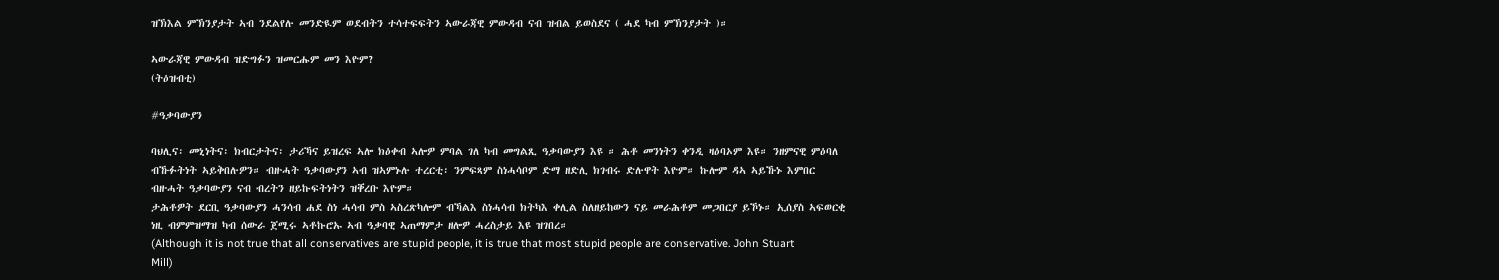ዝኽእል ምኽንያታት ኣብ ንደልየሉ መንድዪም ወደብትን ተሳተፍፍትን ኣውራጃዊ ምውዳብ ናብ ዝብል ይወስደና ( ሓደ ካብ ምኽንያታት )።

ኣውራጃዊ ምውዳብ ዝድግፉን ዝመርሑም መን እዮም?
(ትዕዝብቲ)

#ዓቃባውያን

ባህሊና፡ መኒነትና፡ ክብርታትና፡ ታሪኻና ይዝረፍ ኣሎ ክዕቀብ ኣሎዎ ምባል ገለ ካብ መግልጺ ዓቃባውያን እዩ ። ሕቶ መንነትን ቀንዲ ዛዕባኦም እዩ። ንዘምናዊ ምዕባለ ብኹፉትነት ኣይቅበሉዎን። ብዙሓት ዓቃባውያን ኣብ ዝኣምኑሉ ተረርቲ፡ ንምፍጻም ስነሓሳቦም ድማ ዘድሊ ክገብሩ ድሉዋት እዮም። ኩሎም ዳኣ ኣይኹኑ እምበር ብዙሓት ዓቃባውያን ናብ ብረትን ዘይኩፍትነትን ዝቐረቡ እዮም።
ታሕቶዎት ደርቢ ዓቃባውያን ሓንሳብ ሐደ ስነ ሓሳብ ምስ ኣስረጽካሎም ብኻልእ ስነሓሳብ ክትካእ ቀሊል ስለዘይከውን ናይ መራሕቶም መጋበርያ ይኾኑ። ኢሰያስ ኣፍወርቂ ነዚ ብምምዝማዝ ካብ ሰውራ ጀሚሩ ኣቶኩሮኡ ኣብ ዓቃባዊ ኣጠማምታ ዘሎዎ ሓረስታይ እዩ ዝገበረ።
(Although it is not true that all conservatives are stupid people, it is true that most stupid people are conservative. John Stuart Mill)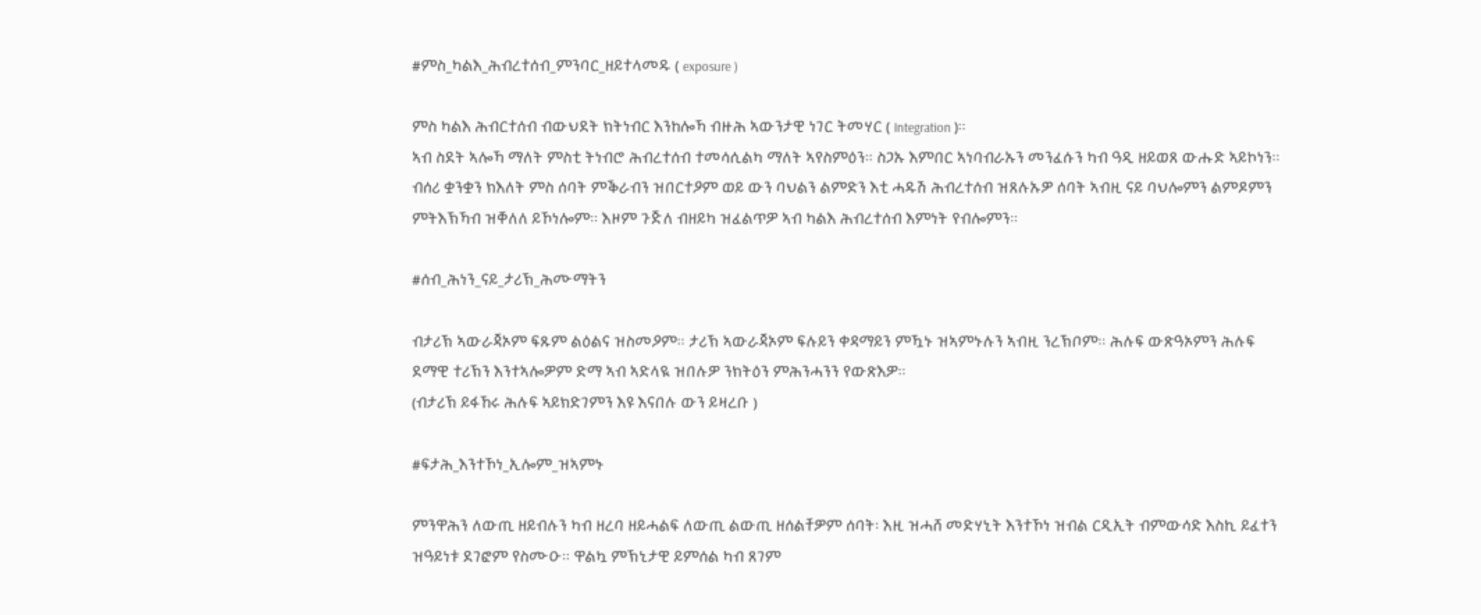#ምስ_ካልእ_ሕብረተሰብ_ምንባር_ዘይተላመዱ ( exposure )

ምስ ካልእ ሕብርተሰብ ብውህደት ክትነብር እንከሎኻ ብዙሕ ኣውንታዊ ነገር ትመሃር ( Integration )።
ኣብ ስደት ኣሎኻ ማለት ምስቲ ትነብሮ ሕብረተሰብ ተመሳሲልካ ማለት ኣየስምዕን። ስጋኡ እምበር ኣነባብራኡን መንፈሱን ካብ ዓዲ ዘይወጸ ውሑድ ኣይኮነን። ብሰሪ ቋንቋን ክእለት ምስ ሰባት ምቕራብን ዝበርተዖም ወይ ውን ባህልን ልምድን እቲ ሓዱሽ ሕብረተሰብ ዝጸሉኡዎ ሰባት ኣብዚ ናይ ባህሎምን ልምዶምን ምትእኽኻብ ዝቐለለ ይኾነሎም። እዞም ጉጅለ ብዘይካ ዝፈልጥዎ ኣብ ካልእ ሕብረተሰብ እምነት የብሎምን።

#ሰብ_ሕነን_ናይ_ታሪኽ_ሕሙማትን

ብታሪኽ ኣውራጃኦም ፍጹም ልዕልና ዝስመዖም። ታሪኽ ኣውራጃኦም ፍሉይን ቀዳማይን ምዃኑ ዝኣምኑሉን ኣብዚ ንረኽቦም። ሕሉፍ ውጽዓኦምን ሕሉፍ ደማዊ ተሪኽን እንተኣሎዎም ድማ ኣብ ኣድላዪ ዝበሉዎ ንክትዕን ምሕንሓንን የውጽእዎ።
(ብታሪኽ ይፋኸሩ ሕሉፍ ኣይክድገምን እዩ እናበሉ ውን ይዛረቡ )

#ፍታሕ_እንተኾነ_ኢሎም_ዝኣምኑ

ምንዋሕን ለውጢ ዘይብሉን ካብ ዘረባ ዘይሓልፍ ለውጢ ልውጢ ዘሰልቸዎም ሰባት፡ እዚ ዝሓሸ መድሃኒት እንተኾነ ዝብል ርዲኢት ብምውሳድ እስኪ ይፈተን ዝዓይነቱ ደገፎም የስሙዑ። ዋልኳ ምኽኒታዊ ይምሰል ካብ ጸገም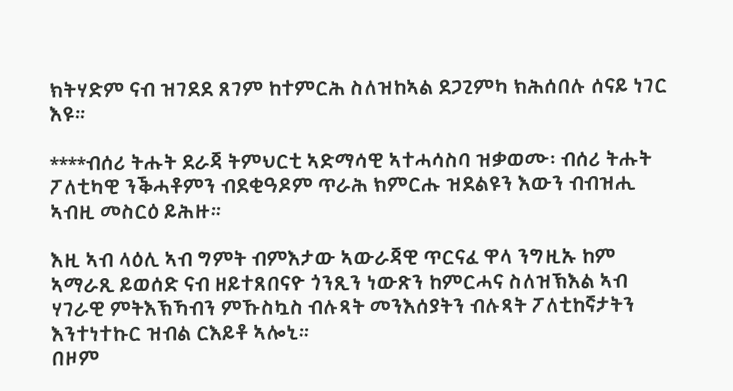ክትሃድም ናብ ዝገደደ ጸገም ከተምርሕ ስለዝከኣል ደጋጊምካ ክሕሰበሉ ሰናይ ነገር እዩ።

****ብሰሪ ትሑት ደራጃ ትምህርቲ ኣድማሳዊ ኣተሓሳስባ ዝቃወሙ፡ ብሰሪ ትሑት ፖለቲካዊ ንቕሓቶምን ብደቂዓዶም ጥራሕ ክምርሑ ዝደልዩን እውን ብብዝሒ ኣብዚ መስርዕ ይሕዙ።

እዚ ኣብ ላዕሊ ኣብ ግምት ብምእታው ኣውራጃዊ ጥርናፈ ዋላ ንግዚኡ ከም ኣማራጺ ይወሰድ ናብ ዘይተጸበናዮ ጎንጺን ነውጽን ከምርሓና ስለዝኽእል ኣብ ሃገራዊ ምትእኽኻብን ምኹስኳስ ብሉጻት መንእሰያትን ብሉጻት ፖለቲከኛታትን እንተነተኩር ዝብል ርእይቶ ኣሎኒ።
በዞም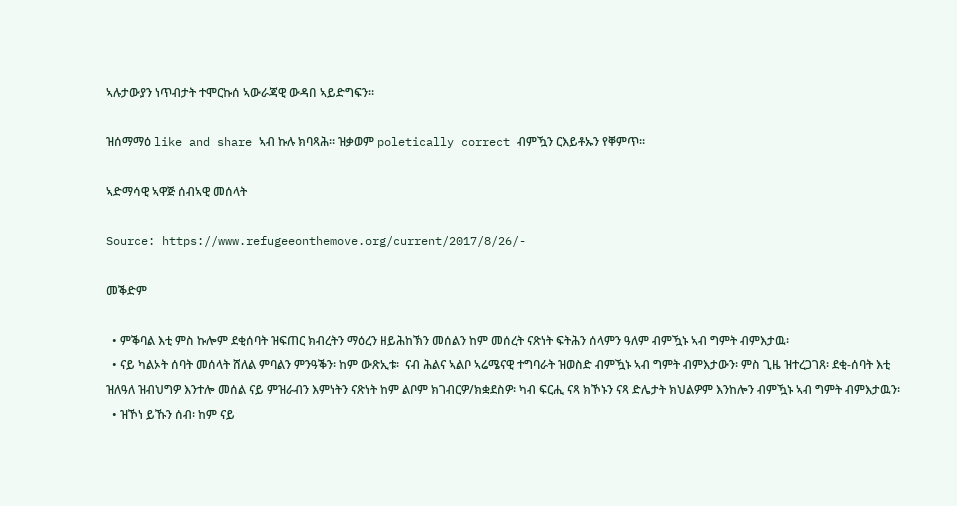ኣሉታውያን ነጥብታት ተሞርኩሰ ኣውራጃዊ ውዳበ ኣይድግፍን።

ዝሰማማዕ like and share ኣብ ኩሉ ክባጻሕ። ዝቃወም poletically correct ብምዃን ርእይቶኡን የቐምጥ።

ኣድማሳዊ ኣዋጅ ሰብኣዊ መሰላት

Source: https://www.refugeeonthemove.org/current/2017/8/26/-

መቕድም

  • ምቕባል እቲ ምስ ኩሎም ደቂሰባት ዝፍጠር ክብረትን ማዕረን ዘይሕከኽን መሰልን ከም መሰረት ናጽነት ፍትሕን ሰላምን ዓለም ብምዃኑ ኣብ ግምት ብምእታዉ፡
  • ናይ ካልኦት ሰባት መሰላት ሸለል ምባልን ምንዓቕን፡ ከም ውጽኢቱ፡  ናብ ሕልና ኣልቦ ኣሬሜናዊ ተግባራት ዝወስድ ብምዃኑ ኣብ ግምት ብምእታውን፡ ምስ ጊዜ ዝተረጋገጸ፡ ደቂ-ሰባት እቲ ዝለዓለ ዝብህግዎ እንተሎ መሰል ናይ ምዝራብን እምነትን ናጽነት ከም ልቦም ክገብርዎ/ክቋደስዎ፡ ካብ ፍርሒ ናጻ ክኾኑን ናጻ ድሌታት ክህልዎም እንከሎን ብምዃኑ ኣብ ግምት ብምእታዉን፡
  • ዝኾነ ይኹን ሰብ፡ ከም ናይ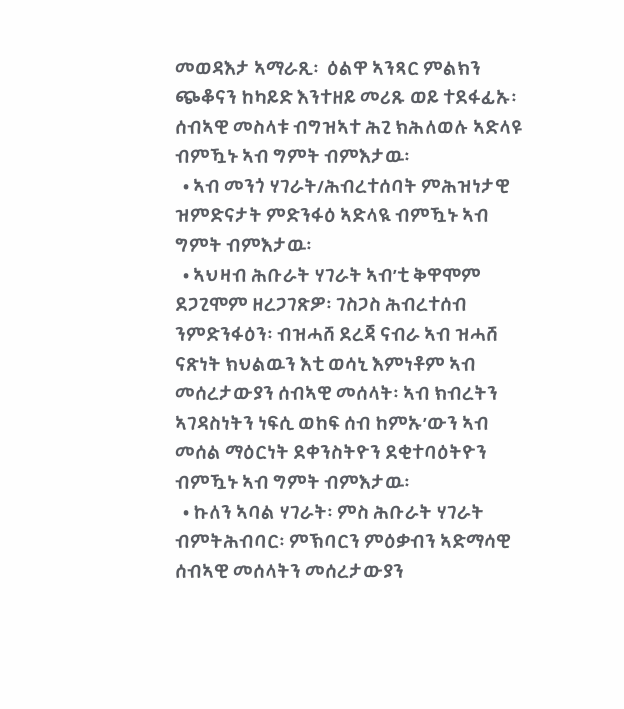መወዳእታ ኣማራጺ፡  ዕልዋ ኣንጻር ምልክን ጭቆናን ከካይድ እንተዘይ መሪጹ ወይ ተደፋፊኡ፡ ሰብኣዊ መስላቱ ብግዝኣተ ሕጊ ክሕለወሉ ኣድላዩ ብምዃኑ ኣብ ግምት ብምእታዉ፡
  • ኣብ መንጎ ሃገራት/ሕብረተሰባት ምሕዝነታዊ ዝምድናታት ምድንፋዕ ኣድላዪ ብምዃኑ ኣብ ግምት ብምእታዉ፡
  • ኣህዛብ ሕቡራት ሃገራት ኣብ’ቲ ቅዋሞም ደጋጊሞም ዘረጋገጽዎ፡ ገስጋስ ሕብረተሰብ ንምድንፋዕን፡ ብዝሓሸ ደረጃ ናብራ ኣብ ዝሓሸ ናጽነት ክህልዉን እቲ ወሳኒ እምነቶም ኣብ መሰረታውያን ሰብኣዊ መሰላት፡ ኣብ ክብረትን ኣገዳስነትን ነፍሲ ወከፍ ሰብ ከምኡ’ውን ኣብ መሰል ማዕርነት ደቀንስትዮን ደቂተባዕትዮን ብምዃኑ ኣብ ግምት ብምእታዉ፡
  • ኩለን ኣባል ሃገራት፡ ምስ ሕቡራት ሃገራት ብምትሕብባር፡ ምኽባርን ምዕቃብን ኣድማሳዊ ሰብኣዊ መሰላትን መሰረታውያን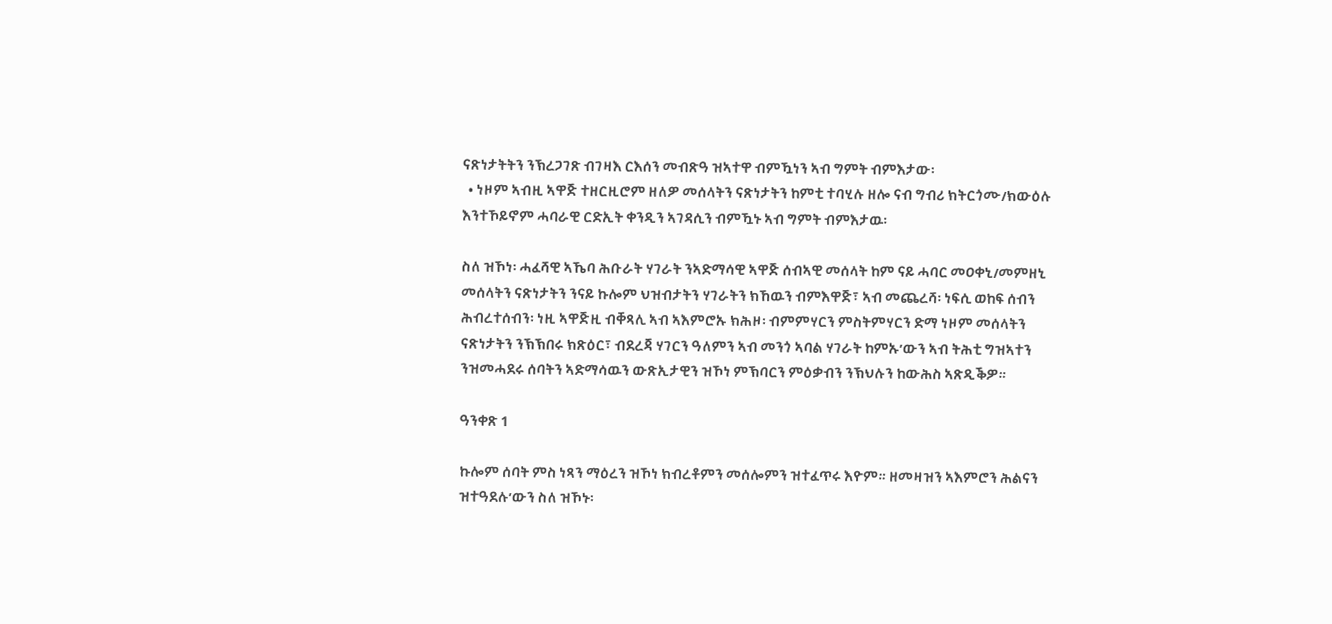ናጽነታትትን ንኽረጋገጽ ብገዛእ ርእሰን መብጽዓ ዝኣተዋ ብምዃነን ኣብ ግምት ብምእታው፡
  • ነዞም ኣብዚ ኣዋጅ ተዘርዚሮም ዘለዎ መሰላትን ናጽነታትን ከምቲ ተባሂሉ ዘሎ ናብ ግብሪ ክትርጎሙ/ክውዕሉ እንተኾይኖም ሓባራዊ ርድኢት ቀንዲን ኣገዳሲን ብምዃኑ ኣብ ግምት ብምእታዉ፡

ስለ ዝኾነ፡ ሓፈሻዊ ኣኼባ ሕቡራት ሃገራት ንኣድማሳዊ ኣዋጅ ሰብኣዊ መሰላት ከም ናይ ሓባር መዐቀኒ/መምዘኒ መሰላትን ናጽነታትን ንናይ ኩሎም ህዝብታትን ሃገራትን ክኸዉን ብምእዋጅ፣ ኣብ መጨረሻ፡ ነፍሲ ወከፍ ሰብን ሕብረተሰብን፡ ነዚ ኣዋጅዚ ብቐጻሊ ኣብ ኣእምሮኡ ክሕዞ፡ ብምምሃርን ምስትምሃርን ድማ ነዞም መሰላትን ናጽነታትን ንኽኽበሩ ክጽዕር፣ ብደረጃ ሃገርን ዓለምን ኣብ መንጎ ኣባል ሃገራት ከምኡ’ውን ኣብ ትሕቲ ግዝኣተን ንዝመሓደሩ ሰባትን ኣድማሳዉን ውጽኢታዊን ዝኾነ ምኽባርን ምዕቃብን ንኽህሉን ከውሕስ ኣጽዲቕዎ።

ዓንቀጽ 1

ኩሎም ሰባት ምስ ነጻን ማዕረን ዝኾነ ክብረቶምን መሰሎምን ዝተፈጥሩ እዮም። ዘመዛዝን ኣእምሮን ሕልናን ዝተዓደሉ’ውን ስለ ዝኾኑ፡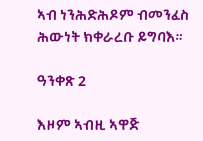ኣብ ነንሕድሕዶም ብመንፈስ ሕውነት ክቀራረቡ ይግባእ።

ዓንቀጽ 2

እዞም ኣብዚ ኣዋጅ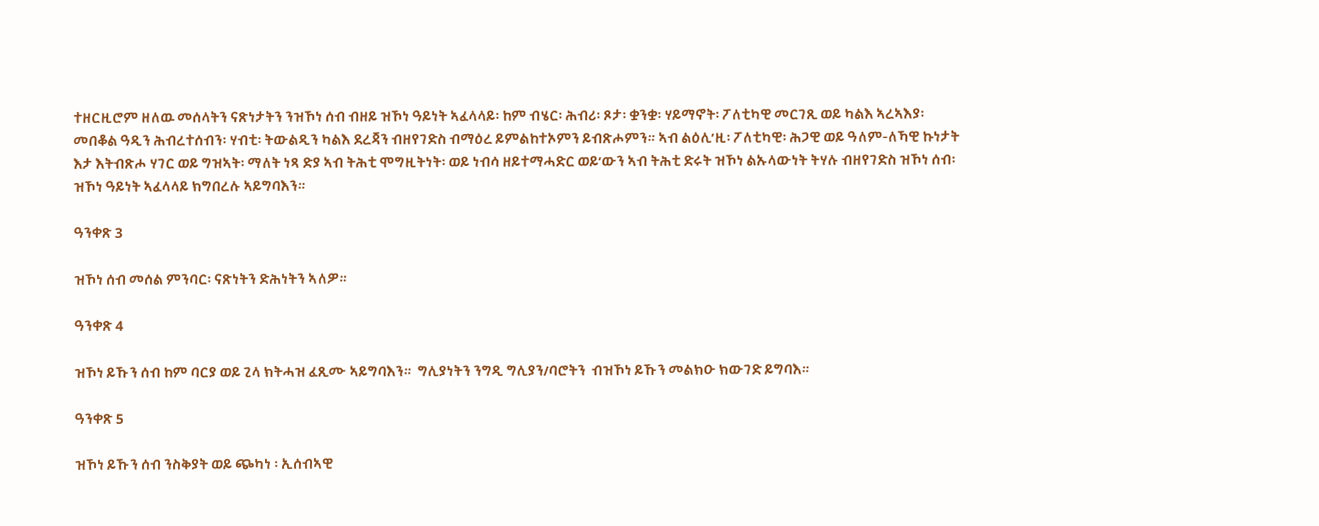ተዘርዚሮም ዘለዉ መሰላትን ናጽነታትን ንዝኾነ ሰብ ብዘይ ዝኾነ ዓይነት ኣፈላላይ፡ ከም ብሄር፡ ሕብሪ፡ ጾታ፡ ቋንቋ፡ ሃይማኖት፡ ፖለቲካዊ መርገጺ ወይ ካልእ ኣረኣእያ፡ መበቆል ዓዲን ሕብረተሰብን፡ ሃብቲ፡ ትውልዲን ካልእ ደረጃን ብዘየገድስ ብማዕረ ይምልከተኦምን ይብጽሖምን። ኣብ ልዕሊ’ዚ፡ ፖለቲካዊ፡ ሕጋዊ ወይ ዓለም-ለኻዊ ኩነታት እታ እትብጽሖ ሃገር ወይ ግዝኣት፡ ማለት ነጻ ድያ ኣብ ትሕቲ ሞግዚትነት፡ ወይ ነብሳ ዘይተማሓድር ወይ’ውን ኣብ ትሕቲ ድሩት ዝኾነ ልኡላውነት ትሃሉ ብዘየገድስ ዝኾነ ሰብ፡ ዝኾነ ዓይነት ኣፈላላይ ክግበረሉ ኣይግባእን።

ዓንቀጽ 3

ዝኾነ ሰብ መሰል ምንባር፡ ናጽነትን ድሕነትን ኣለዎ።

ዓንቀጽ 4

ዝኾነ ይኹን ሰብ ከም ባርያ ወይ ጊላ ክትሓዝ ፈጺሙ ኣይግባእን።  ግሊያነትን ንግዲ ግሊያን/ባሮትን  ብዝኾነ ይኹን መልክዑ ክውገድ ይግባእ።

ዓንቀጽ 5

ዝኾነ ይኹን ሰብ ንስቅያት ወይ ጭካነ ፡ ኢሰብኣዊ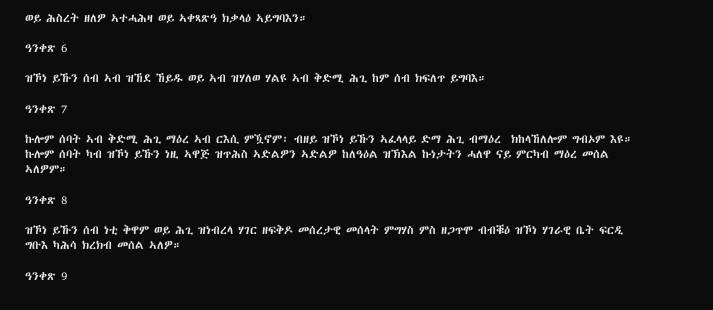ወይ ሕስረት ዘለዎ ኣተሓሕዛ ወይ ኣቀጻጽዓ ክቃላዕ ኣይግባእን።

ዓንቀጽ 6

ዝኾነ ይኹን ሰብ ኣብ ዝኸደ ኸይዱ ወይ ኣብ ዝሃለወ ሃልዩ ኣብ ቅድሚ ሕጊ ከም ሰብ ክፍለጥ ይግባእ።

ዓንቀጽ 7

ኩሎም ሰባት ኣብ ቅድሚ ሕጊ ማዕረ ኣብ ርእሲ ምዃኖም፡ ብዘይ ዝኾነ ይኹን ኣፈላላይ ድማ ሕጊ ብማዕረ  ክከላኸለሎም ግብኦም እዩ። ኩሎም ሰባት ካብ ዝኾነ ይኹን ነዚ ኣዋጅ ዝጥሕስ ኣድልዎን ኣድልዎ ከለዓዕል ዝኽእል ኩነታትን ሓለዋ ናይ ምርካብ ማዕረ መሰል ኣለዎም።

ዓንቀጽ 8

ዝኾነ ይኹን ሰብ ነቲ ቅዋም ወይ ሕጊ ዝነብረላ ሃገር ዘፍቅዶ መሰረታዊ መሰላት ምግሃስ ምስ ዘጋጥሞ ብብቑዕ ዝኾነ ሃገራዊ ቤት ፍርዲ ግቡእ ካሕሳ ክረክብ መሰል ኣለዎ።

ዓንቀጽ 9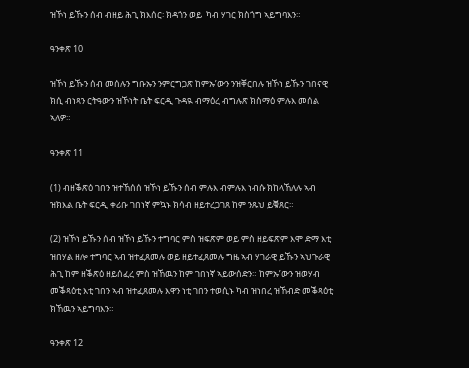ዝኾነ ይኹን ሰብ ብዘይ ሕጊ ክእሰር፡ ክዳጎን ወይ  ካብ ሃገር ክስጎግ ኣይግባእን።

ዓንቀጽ 10

ዝኾነ ይኹን ሰብ መሰሉን ግቡኡን ንምርግጋጽ ከምኡ’ውን ንዝቐርበሉ ዝኾነ ይኹን ገበናዊ ክሲ ብነጻን ርትዓውን ዝኾነት ቤት ፍርዲ ጉዳዪ ብማዕረ ብግሉጽ ክስማዕ ምሉእ መሰል ኣለዎ።

ዓንቀጽ 11

(1) ብዘቕጽዕ ገበን ዝተኸሰሰ ዝኾነ ይኹን ሰብ ምሉእ ብምሉእ ነብሱ ክከላኸለሉ ኣብ ዝክእል ቤት ፍርዲ ቀሪቡ ገበነኛ ምኳኑ ክሳብ ዘይተረጋገጸ ከም ንጹህ ይቑጸር።

(2) ዝኾነ ይኹን ሰብ ዝኾነ ይኹን ተግባር ምስ ዝፍጽም ወይ ምስ ዘይፍጽም እሞ ድማ እቲ ዝበሃል ዘሎ ተግባር ኣብ ዝተፈጸመሉ ወይ ዘይተፈጸመሉ ግዜ ኣብ ሃገራዊ ይኹን ኣህጉራዊ ሕጊ ከም ዘቕጽዕ ዘይሰፈረ ምስ ዝኸዉን ከም ገበነኛ ኣይውሰድን። ከምኡ’ውን ዝወሃብ መቕጻዕቲ እቲ ገበን ኣብ ዝተፈጸመሉ እዋን ነቲ ገበን ተወሲኑ ካብ ዝነበረ ዝኸብድ መቕጻዕቲ ክኸዉን ኣይግባእን።

ዓንቀጽ 12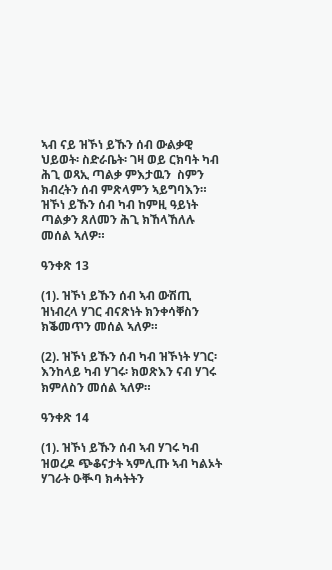ኣብ ናይ ዝኾነ ይኹን ሰብ ውልቃዊ ህይወት፡ ስድራቤት፡ ገዛ ወይ ርክባት ካብ ሕጊ ወጻኢ ጣልቃ ምእታዉን  ስምን ክብረትን ሰብ ምጽላምን ኣይግባእን። ዝኾነ ይኹን ሰብ ካብ ከምዚ ዓይነት ጣልቃን ጸለመን ሕጊ ክኸላኸለሉ መሰል ኣለዎ።

ዓንቀጽ 13

(1). ዝኾነ ይኹን ሰብ ኣብ ውሽጢ ዝነብረላ ሃገር ብናጽነት ክንቀሳቐስን ክቕመጥን መሰል ኣለዎ።

(2). ዝኾነ ይኹን ሰብ ካብ ዝኾነት ሃገር፡ እንከላይ ካብ ሃገሩ፡ ክወጽእን ናብ ሃገሩ ክምለስን መሰል ኣለዎ።

ዓንቀጽ 14

(1). ዝኾነ ይኹን ሰብ ኣብ ሃገሩ ካብ ዝወረዶ ጭቆናታት ኣምሊጡ ኣብ ካልኦት ሃገራት ዑቚባ ክሓትትን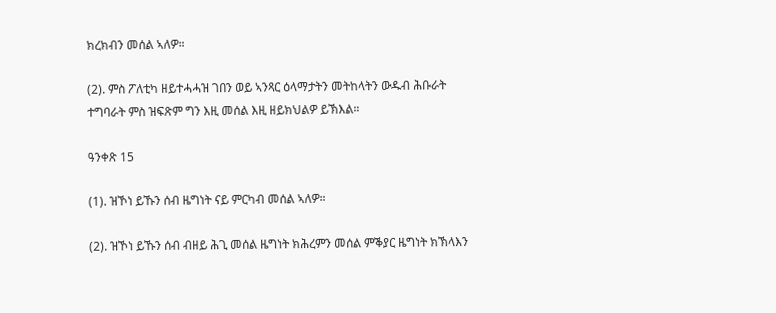ክረክብን መሰል ኣለዎ።

(2). ምስ ፖለቲካ ዘይተሓሓዝ ገበን ወይ ኣንጻር ዕላማታትን መትከላትን ውዱብ ሕቡራት ተግባራት ምስ ዝፍጽም ግን እዚ መሰል እዚ ዘይክህልዎ ይኽእል።

ዓንቀጽ 15

(1). ዝኾነ ይኹን ሰብ ዜግነት ናይ ምርካብ መሰል ኣለዎ።

(2). ዝኾነ ይኹን ሰብ ብዘይ ሕጊ መሰል ዜግነት ክሕረምን መሰል ምቕያር ዜግነት ክኽላእን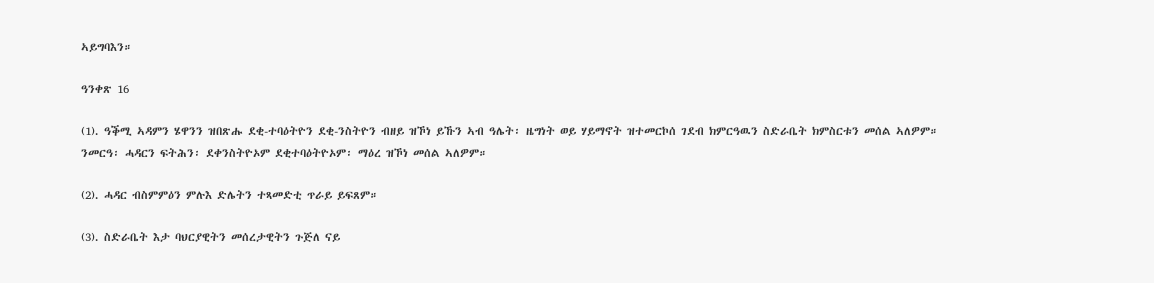ኣይግባእን።

ዓንቀጽ 16

(1). ዓቕሚ ኣዳምን ሄዋንን ዝበጽሑ ደቂ-ተባዕትዮን ደቂ-ንስትዮን ብዘይ ዝኾነ ይኹን ኣብ ዓሌት፡ ዜግነት ወይ ሃይማኖት ዝተመርኮሰ ገደብ ክምርዓዉን ስድራቤት ክምስርቱን መሰል ኣለዎም። ንመርዓ፡ ሓዳርን ፍትሕን፡ ደቀንስትዮኦም ደቂተባዕትዮኦም፡ ማዕረ ዝኾነ መሰል ኣለዎም።

(2). ሓዳር ብስምምዕን ምሉእ ድሌትን ተጻመድቲ ጥራይ ይፍጸም።

(3). ስድራቤት እታ ባህርያዊትን መሰረታዊትን ጉጅለ ናይ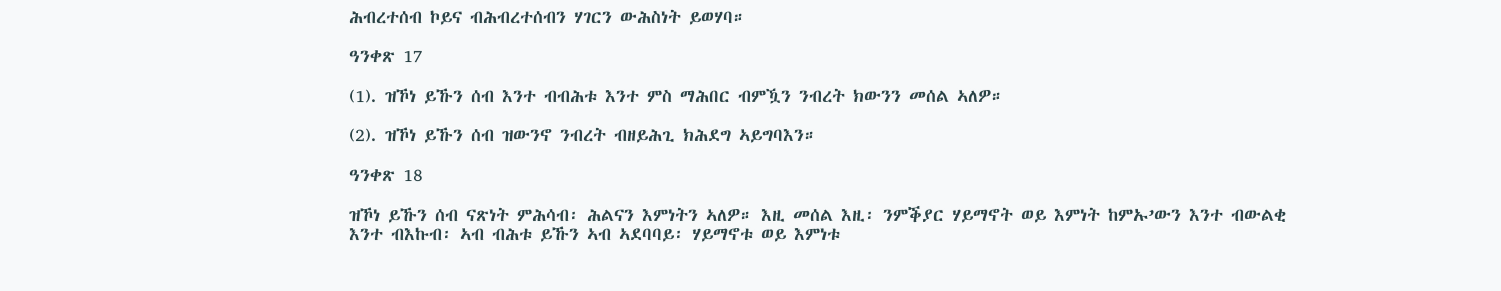ሕብረተሰብ ኮይና ብሕብረተሰብን ሃገርን ውሕስነት ይወሃባ።

ዓንቀጽ 17

(1). ዝኾነ ይኹን ሰብ እንተ ብብሕቱ እንተ ምስ ማሕበር ብምዃን ንብረት ክውንን መሰል ኣለዎ።

(2). ዝኾነ ይኹን ሰብ ዝውንኖ ንብረት ብዘይሕጊ ክሕደግ ኣይግባእን።

ዓንቀጽ 18

ዝኾነ ይኹን ሰብ ናጽነት ምሕሳብ፡ ሕልናን እምነትን ኣለዎ። እዚ መሰል እዚ፡ ንምቕያር ሃይማኖት ወይ እምነት ከምኡ’ውን እንተ ብውልቂ እንተ ብእኩብ፡ ኣብ ብሕቱ ይኹን ኣብ ኣደባባይ፡ ሃይማኖቱ ወይ እምነቱ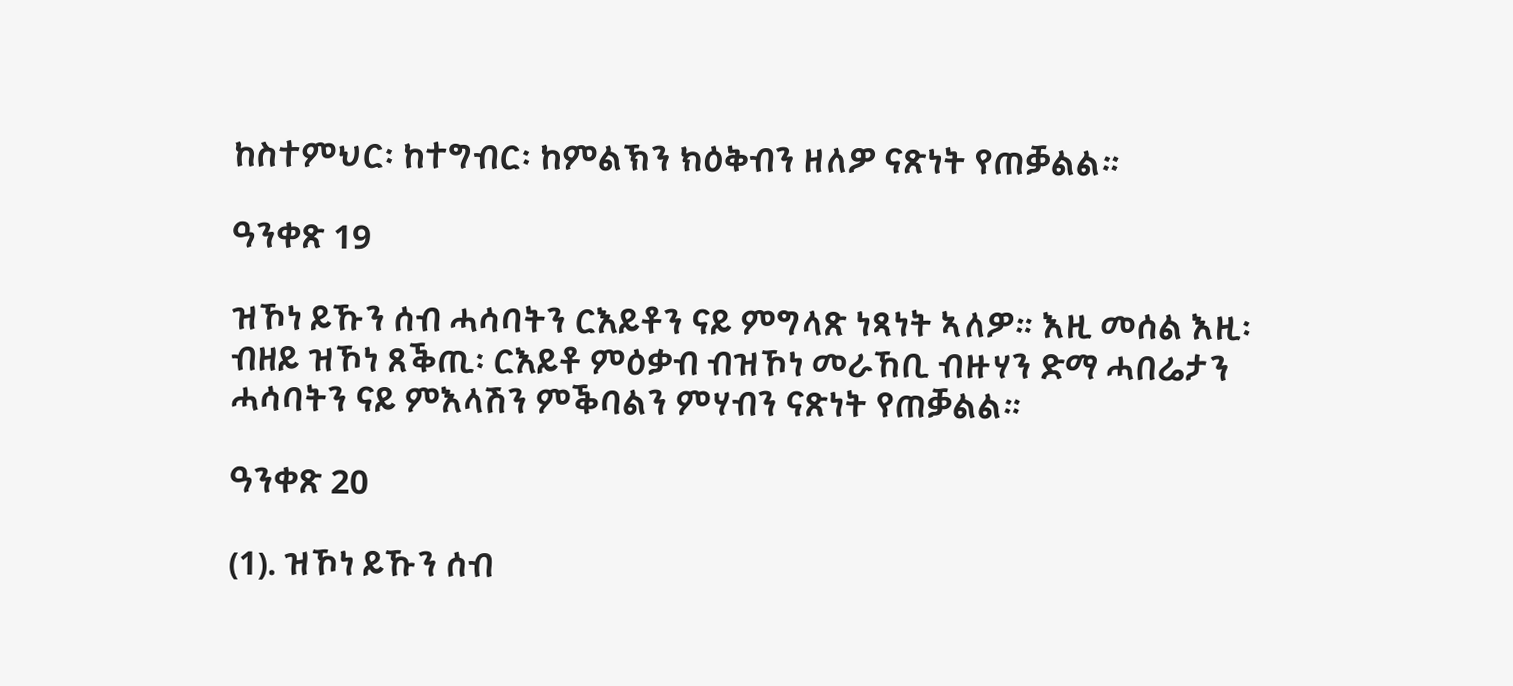ከስተምህር፡ ከተግብር፡ ከምልኽን ክዕቅብን ዘለዎ ናጽነት የጠቓልል።

ዓንቀጽ 19

ዝኾነ ይኹን ሰብ ሓሳባትን ርእይቶን ናይ ምግላጽ ነጻነት ኣለዎ። እዚ መሰል እዚ፡ ብዘይ ዝኾነ ጸቕጢ፡ ርእይቶ ምዕቃብ ብዝኾነ መራኸቢ ብዙሃን ድማ ሓበሬታን ሓሳባትን ናይ ምእላሽን ምቕባልን ምሃብን ናጽነት የጠቓልል።

ዓንቀጽ 20

(1). ዝኾነ ይኹን ሰብ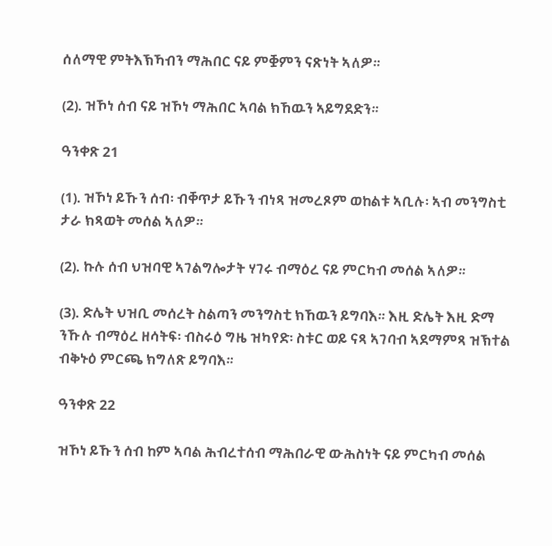ሰለማዊ ምትእኽኻብን ማሕበር ናይ ምቛምን ናጽነት ኣለዎ።

(2). ዝኾነ ሰብ ናይ ዝኾነ ማሕበር ኣባል ክኸዉን ኣይግደድን።

ዓንቀጽ 21

(1). ዝኾነ ይኹን ሰብ፡ ብቐጥታ ይኹን ብነጻ ዝመረጾም ወከልቱ ኣቢሉ፡ ኣብ መንግስቲ ታራ ክጻወት መሰል ኣለዎ።

(2). ኩሉ ሰብ ህዝባዊ ኣገልግሎታት ሃገሩ ብማዕረ ናይ ምርካብ መሰል ኣለዎ።

(3). ድሌት ህዝቢ መሰረት ስልጣን መንግስቲ ክኸዉን ይግባእ። እዚ ድሌት እዚ ድማ ንኹሉ ብማዕረ ዘሳትፍ፡ ብስሩዕ ግዜ ዝካየድ፡ ስቱር ወይ ናጻ ኣገባብ ኣደማምጻ ዝኽተል ብቅኑዕ ምርጫ ክግለጽ ይግባእ።

ዓንቀጽ 22

ዝኾነ ይኹን ሰብ ከም ኣባል ሕብረተሰብ ማሕበራዊ ውሕስነት ናይ ምርካብ መሰል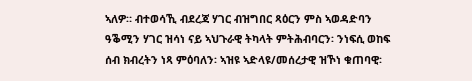ኣለዎ። ብተወሳኺ ብደረጃ ሃገር ብዝግበር ጻዕርን ምስ ኣወዳድባን ዓቕሚን ሃገር ዝሳነ ናይ ኣህጉራዊ ትካላት ምትሕብባርን፡ ንነፍሲ ወከፍ ሰብ ክብረትን ነጻ ምዕባለን፡ ኣዝዩ ኣድላዩ/መሰረታዊ ዝኾነ ቁጠባዊ፡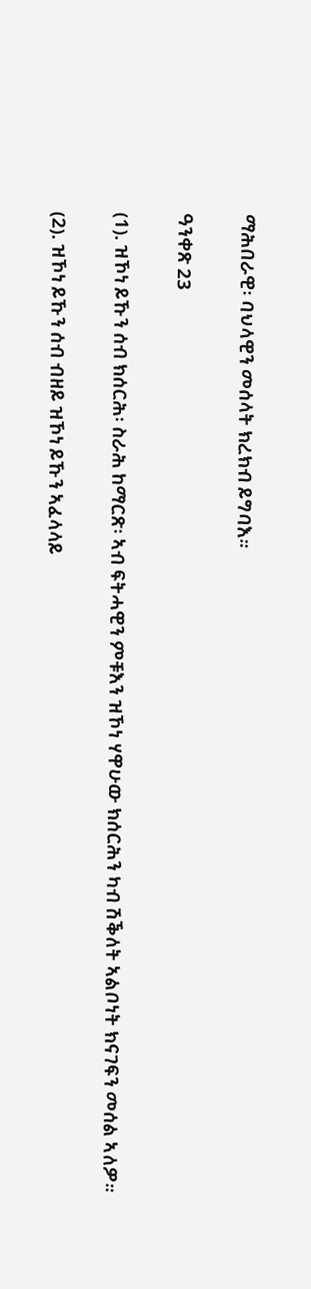ማሕበራዊ፡ ባህላዊን መሰላት ክረክብ ይግባእ።

ዓንቀጽ 23

(1). ዝኾነ ይኹን ሰብ ክሰርሕ፡ ስራሕ ከማርጽ፡ ኣብ ፍትሓዊን ምቹእን ዝኾነ ሃዋሁው ክሰርሕን ካብ ሽቕለት ኣልቦነት ክናገፍን መሰል ኣለዎ።

(2). ዝኾነ ይኹን ሰብ ብዘይ ዝኾነ ይኹን ኣፈላላይ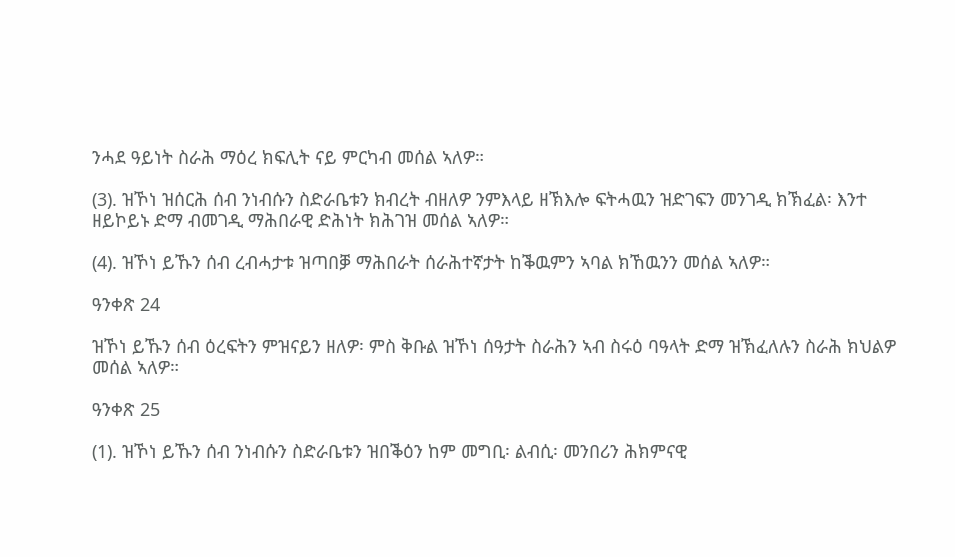ንሓደ ዓይነት ስራሕ ማዕረ ክፍሊት ናይ ምርካብ መሰል ኣለዎ።

(3). ዝኾነ ዝሰርሕ ሰብ ንነብሱን ስድራቤቱን ክብረት ብዘለዎ ንምእላይ ዘኽእሎ ፍትሓዉን ዝድገፍን መንገዲ ክኽፈል፡ እንተ ዘይኮይኑ ድማ ብመገዲ ማሕበራዊ ድሕነት ክሕገዝ መሰል ኣለዎ።

(4). ዝኾነ ይኹን ሰብ ረብሓታቱ ዝጣበቓ ማሕበራት ሰራሕተኛታት ከቕዉምን ኣባል ክኸዉንን መሰል ኣለዎ።

ዓንቀጽ 24

ዝኾነ ይኹን ሰብ ዕረፍትን ምዝናይን ዘለዎ፡ ምስ ቅቡል ዝኾነ ሰዓታት ስራሕን ኣብ ስሩዕ ባዓላት ድማ ዝኽፈለሉን ስራሕ ክህልዎ መሰል ኣለዎ።

ዓንቀጽ 25

(1). ዝኾነ ይኹን ሰብ ንነብሱን ስድራቤቱን ዝበቕዕን ከም መግቢ፡ ልብሲ፡ መንበሪን ሕክምናዊ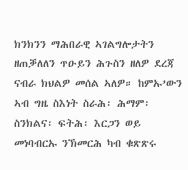ክንክንን ማሕበራዊ ኣገልግሎታትን ዘጠቓለለን ጥዑይን ሕጉስን ዘለዎ ደረጃ ናብራ ክህልዎ መሰል ኣለዎ። ከምኡ’ውን ኣብ ግዜ ስእነት ስራሕ፡ ሕማም፡ ስንክልና፡ ፍትሕ፡ እርጋን ወይ መነባብርኡ ንኽመርሕ ካብ ቁጽጽሩ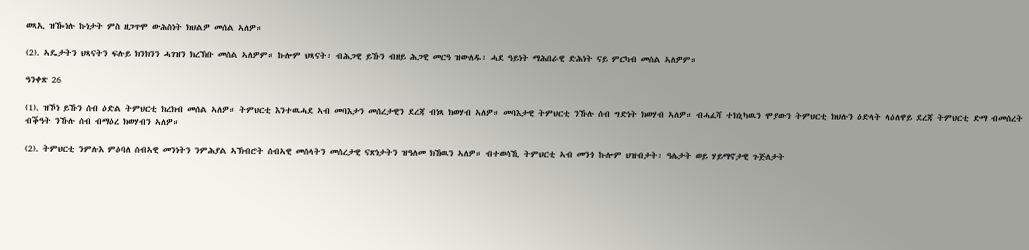ወጻኢ ዝዀነሉ ኩነታት ምስ ዘጋጥሞ ውሕስነት ክህልዎ መሰል ኣለዎ።

(2). ኣዴታትን ህጻናትን ፍሉይ ክንክንን ሓገዝን ክረኽቡ መሰል ኣለዎም። ኩሎም ህጻናት፡ ብሕጋዊ ይኹን ብዘይ ሕጋዊ መርዓ ዝውለዱ፡ ሓደ ዓይነት ማሕበራዊ ድሕነት ናይ ምርካብ መሰል ኣለዎም።

ዓንቀጽ 26

(1). ዝኾነ ይኹን ሰብ ዕድል ትምህርቲ ክረክብ መሰል ኣለዎ። ትምህርቲ እንተዉሓደ ኣብ መባእታን መሰረታዊን ደረጃ ብነጻ ክወሃብ ኣለዎ። መባእታዊ ትምህርቲ ንኹሉ ሰብ ግድነት ክወሃብ ኣለዎ። ብሓፈሻ ተክኒካዉን ሞያውን ትምህርቲ ክህሉን ዕድላት ላዕለዋይ ደረጃ ትምህርቲ ድማ ብመሰረት ብቕዓት ንኹሉ ሰብ ብማዕረ ክወሃብን ኣለዎ።

(2). ትምህርቲ ንምሉእ ምዕባለ ሰብኣዊ መንነትን ንምሕያል ኣኽብሮት ሰብኣዊ መሰላትን መሰረታዊ ናጽነታትን ዝዓለመ ክኸዉን ኣለዎ። ብተወሳኺ ትምህርቲ ኣብ መንጎ ኩሎም ህዝብታት፡ ዓሌታት ወይ ሃይማኖታዊ ጉጅለታት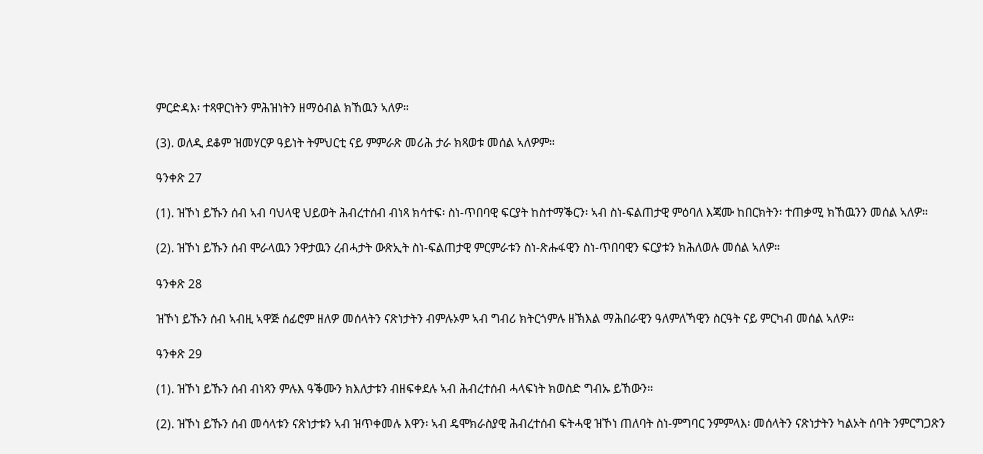ምርድዳእ፡ ተጻዋርነትን ምሕዝነትን ዘማዕብል ክኸዉን ኣለዎ።

(3). ወለዲ ደቆም ዝመሃርዎ ዓይነት ትምህርቲ ናይ ምምራጽ መሪሕ ታራ ክጻወቱ መሰል ኣለዎም።

ዓንቀጽ 27

(1). ዝኾነ ይኹን ሰብ ኣብ ባህላዊ ህይወት ሕብረተሰብ ብነጻ ክሳተፍ፡ ስነ-ጥበባዊ ፍርያት ከስተማቕርን፡ ኣብ ስነ-ፍልጠታዊ ምዕባለ እጃሙ ከበርክትን፡ ተጠቃሚ ክኸዉንን መሰል ኣለዎ።

(2). ዝኾነ ይኹን ሰብ ሞራላዉን ንዋታዉን ረብሓታት ውጽኢት ስነ-ፍልጠታዊ ምርምራቱን ስነ-ጽሑፋዊን ስነ-ጥበባዊን ፍርያቱን ክሕለወሉ መሰል ኣለዎ።

ዓንቀጽ 28

ዝኾነ ይኹን ሰብ ኣብዚ ኣዋጅ ሰፊሮም ዘለዎ መሰላትን ናጽነታትን ብምሉኦም ኣብ ግብሪ ክትርጎምሉ ዘኽእል ማሕበራዊን ዓለምለኻዊን ስርዓት ናይ ምርካብ መሰል ኣለዎ።

ዓንቀጽ 29

(1). ዝኾነ ይኹን ሰብ ብነጻን ምሉእ ዓቕሙን ክእለታቱን ብዘፍቀደሉ ኣብ ሕብረተሰብ ሓላፍነት ክወስድ ግብኡ ይኸውን።

(2). ዝኾነ ይኹን ሰብ መሳላቱን ናጽነታቱን ኣብ ዝጥቀመሉ እዋን፡ ኣብ ዴሞክራስያዊ ሕብረተሰብ ፍትሓዊ ዝኾነ ጠለባት ስነ-ምግባር ንምምላእ፡ መሰላትን ናጽነታትን ካልኦት ሰባት ንምርግጋጽን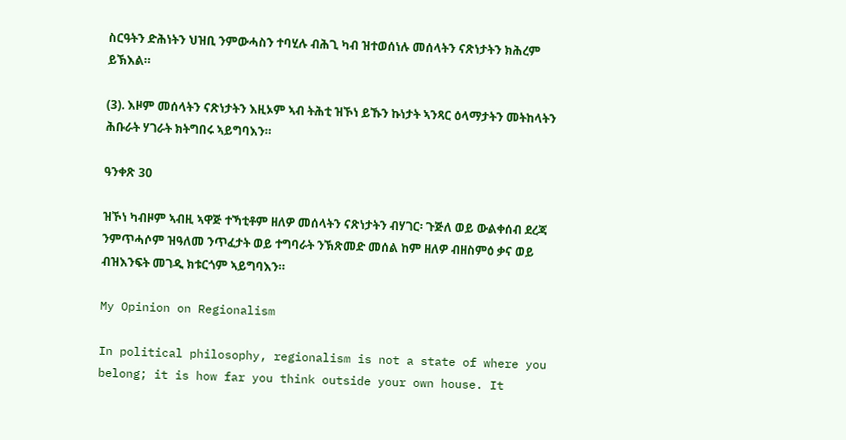ስርዓትን ድሕነትን ህዝቢ ንምውሓስን ተባሂሉ ብሕጊ ካብ ዝተወሰነሉ መሰላትን ናጽነታትን ክሕረም ይኽእል።

(3). እዞም መሰላትን ናጽነታትን እዚኦም ኣብ ትሕቲ ዝኾነ ይኹን ኩነታት ኣንጻር ዕላማታትን መትከላትን ሕቡራት ሃገራት ክትግበሩ ኣይግባእን።

ዓንቀጽ 30

ዝኾነ ካብዞም ኣብዚ ኣዋጅ ተኻቲቶም ዘለዎ መሰላትን ናጽነታትን ብሃገር፡ ጉጅለ ወይ ውልቀሰብ ደረጃ ንምጥሓሶም ዝዓለመ ንጥፈታት ወይ ተግባራት ንኽጽመድ መሰል ከም ዘለዎ ብዘስምዕ ቃና ወይ ብዝእንፍት መገዲ ክቱርጎም ኣይግባእን።

My Opinion on Regionalism

In political philosophy, regionalism is not a state of where you belong; it is how far you think outside your own house. It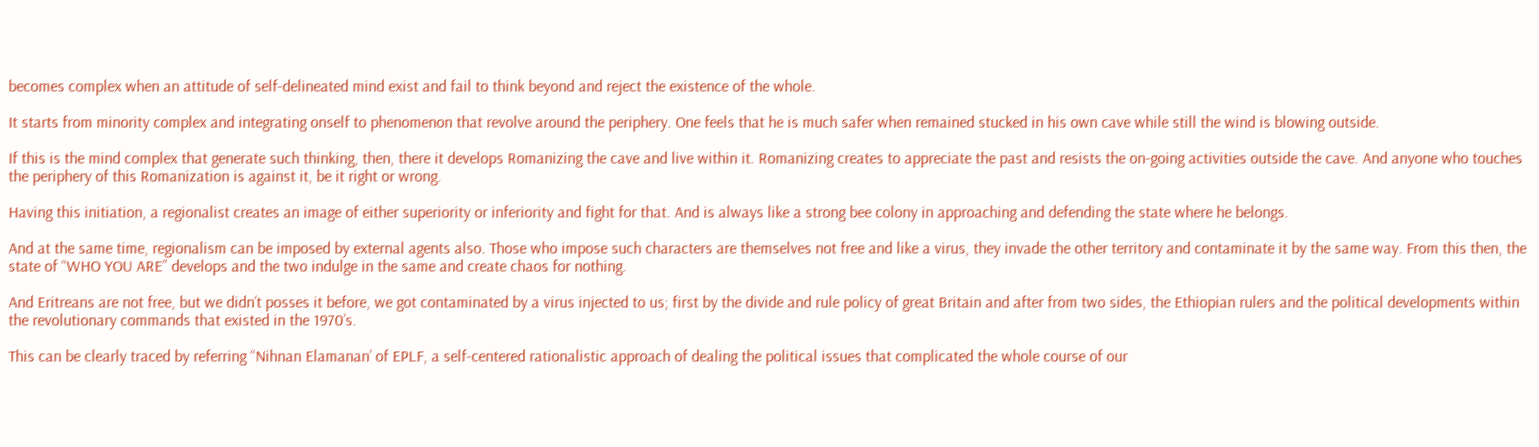becomes complex when an attitude of self-delineated mind exist and fail to think beyond and reject the existence of the whole.

It starts from minority complex and integrating onself to phenomenon that revolve around the periphery. One feels that he is much safer when remained stucked in his own cave while still the wind is blowing outside.

If this is the mind complex that generate such thinking, then, there it develops Romanizing the cave and live within it. Romanizing creates to appreciate the past and resists the on-going activities outside the cave. And anyone who touches the periphery of this Romanization is against it, be it right or wrong.

Having this initiation, a regionalist creates an image of either superiority or inferiority and fight for that. And is always like a strong bee colony in approaching and defending the state where he belongs.

And at the same time, regionalism can be imposed by external agents also. Those who impose such characters are themselves not free and like a virus, they invade the other territory and contaminate it by the same way. From this then, the state of “WHO YOU ARE” develops and the two indulge in the same and create chaos for nothing.

And Eritreans are not free, but we didn’t posses it before, we got contaminated by a virus injected to us; first by the divide and rule policy of great Britain and after from two sides, the Ethiopian rulers and the political developments within the revolutionary commands that existed in the 1970’s.

This can be clearly traced by referring “Nihnan Elamanan’ of EPLF, a self-centered rationalistic approach of dealing the political issues that complicated the whole course of our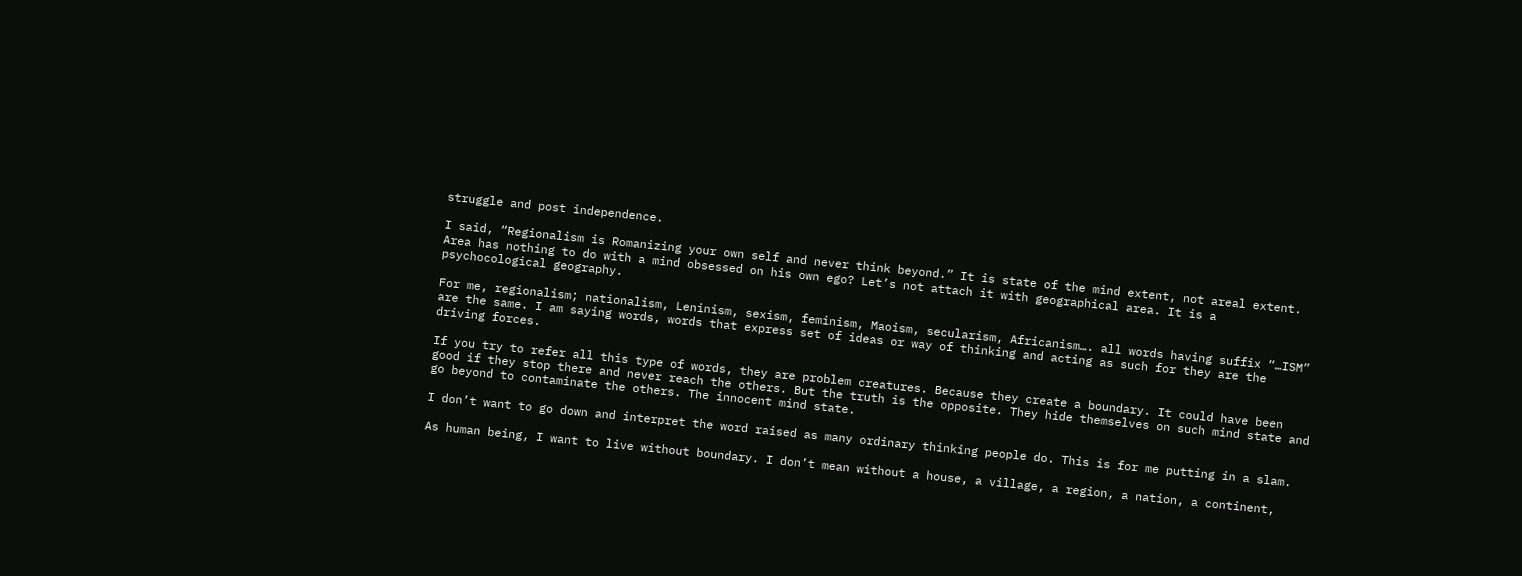struggle and post independence.

I said, “Regionalism is Romanizing your own self and never think beyond.” It is state of the mind extent, not areal extent. Area has nothing to do with a mind obsessed on his own ego? Let’s not attach it with geographical area. It is a psychocological geography.

For me, regionalism; nationalism, Leninism, sexism, feminism, Maoism, secularism, Africanism…. all words having suffix “…ISM” are the same. I am saying words, words that express set of ideas or way of thinking and acting as such for they are the driving forces.

If you try to refer all this type of words, they are problem creatures. Because they create a boundary. It could have been good if they stop there and never reach the others. But the truth is the opposite. They hide themselves on such mind state and go beyond to contaminate the others. The innocent mind state.

I don’t want to go down and interpret the word raised as many ordinary thinking people do. This is for me putting in a slam.

As human being, I want to live without boundary. I don’t mean without a house, a village, a region, a nation, a continent,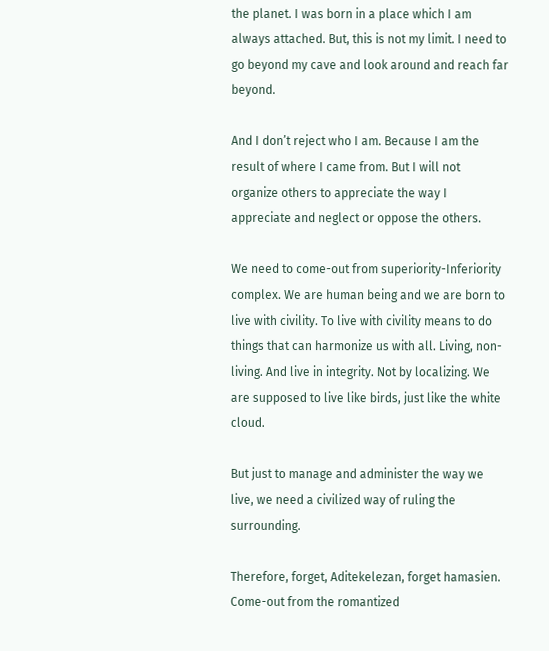the planet. I was born in a place which I am always attached. But, this is not my limit. I need to go beyond my cave and look around and reach far beyond.

And I don’t reject who I am. Because I am the result of where I came from. But I will not organize others to appreciate the way I appreciate and neglect or oppose the others.

We need to come-out from superiority-Inferiority complex. We are human being and we are born to live with civility. To live with civility means to do things that can harmonize us with all. Living, non-living. And live in integrity. Not by localizing. We are supposed to live like birds, just like the white cloud.

But just to manage and administer the way we live, we need a civilized way of ruling the surrounding.

Therefore, forget, Aditekelezan, forget hamasien. Come-out from the romantized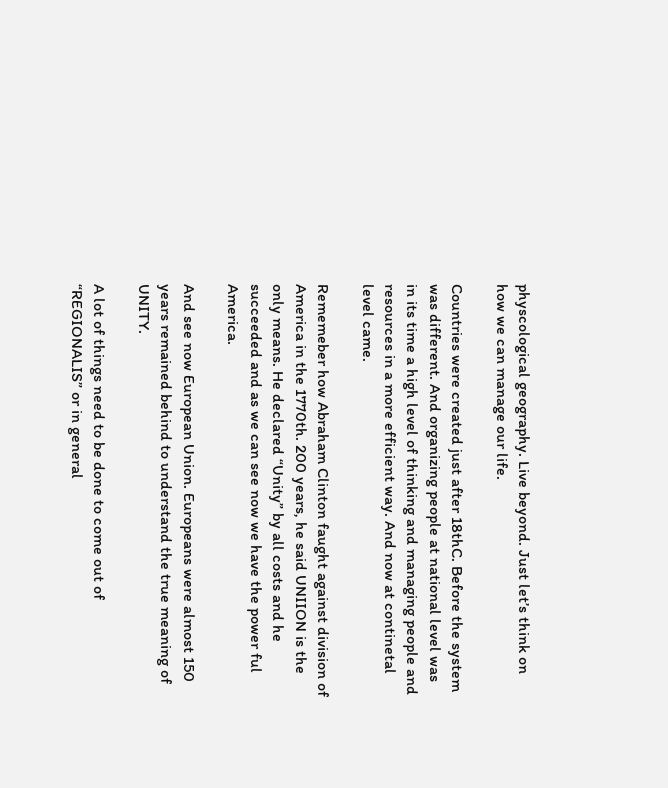physcological geography. Live beyond. Just let’s think on how we can manage our life.

Countries were created just after 18thC. Before the system was different. And organizing people at national level was in its time a high level of thinking and managing people and resources in a more efficient way. And now at continetal level came.

Rememeber how Abraham Clinton faught against division of America in the 1770th. 200 years, he said UNIION is the only means. He declared “Unity” by all costs and he succeeded and as we can see now we have the power ful America.

And see now European Union. Europeans were almost 150 years remained behind to understand the true meaning of UNITY.

A lot of things need to be done to come out of “REGIONALIS” or in general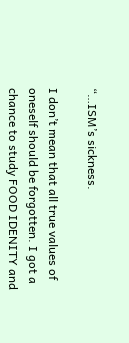“…ISM’s sickness.

I don’t mean that all true values of oneself should be forgotten. I got a chance to study FOOD IDENITY and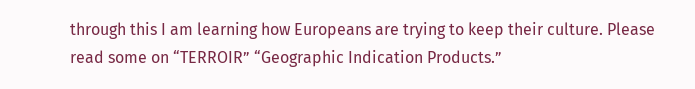through this I am learning how Europeans are trying to keep their culture. Please read some on “TERROIR” “Geographic Indication Products.”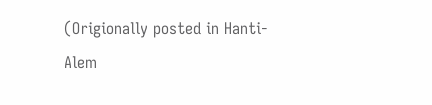(Origionally posted in Hanti-Alem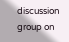discussion group on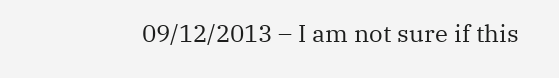09/12/2013 – I am not sure if this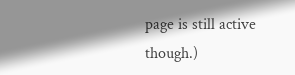page is still active though.)